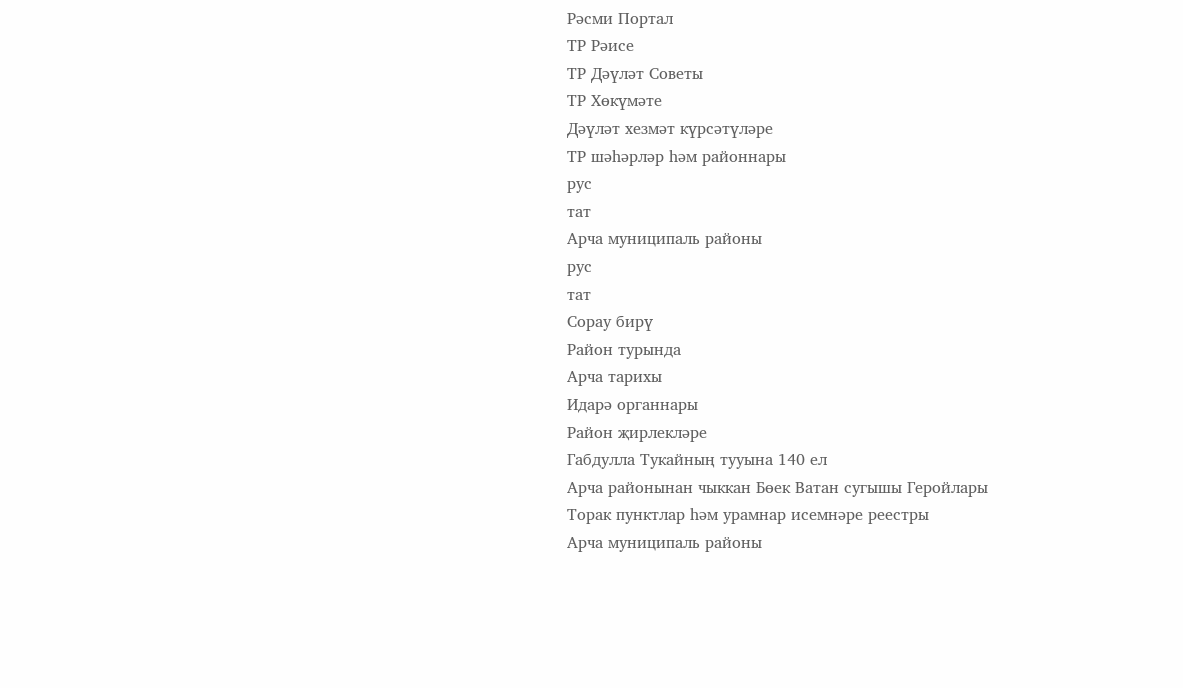Рәсми Портал
ТР Рәисе
ТР Дәүләт Советы
ТР Хөкүмәте
Дәүләт хезмәт күрсәтүләре
ТР шәһәрләр һәм районнары
рус
тат
Арча муниципаль районы
рус
тат
Сорау бирү
Район турында
Арча тарихы
Идарә органнары
Район җирлекләре
Габдулла Тукайның тууына 140 ел
Арча районынан чыккан Бөек Ватан сугышы Геройлары
Торак пунктлар һәм урамнар исемнәре реестры
Арча муниципаль районы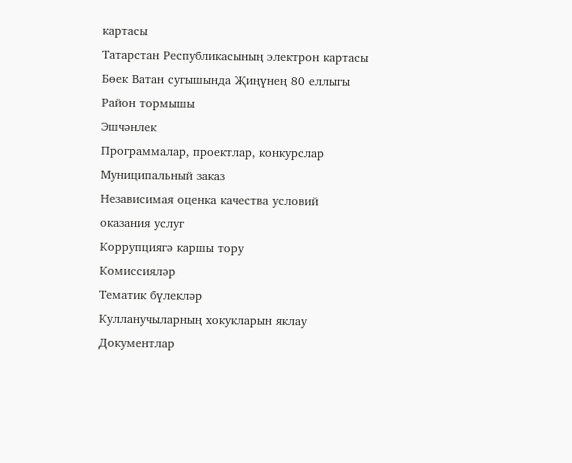картасы
Татарстан Республикасының электрон картасы
Бөек Ватан сугышында Җиңүнең 80 еллыгы
Район тормышы
Эшчәнлек
Программалар, проектлар, конкурслар
Муниципальный заказ
Независимая оценка качества условий оказания услуг
Коррупциягә каршы тору
Комиссияләр
Тематик бүлекләр
Кулланучыларның хокукларын яклау
Документлар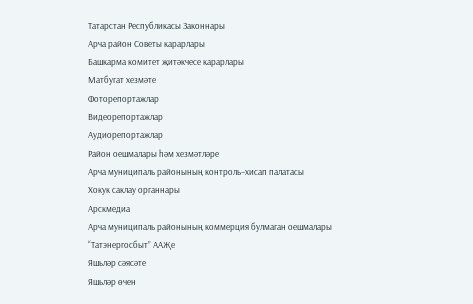Татарстан Республикасы Законнары
Арча район Советы карарлары
Башкарма комитет җитәкчесе карарлары
Матбугат хезмәте
Фоторепортажлар
Видеорепортажлар
Аудиорепортажлар
Район оешмалары һәм хезмәтләре
Арча муниципаль районының контроль–хисап палатасы
Хокук саклау органнары
Арскмедиа
Арча муниципаль районының коммерция булмаган оешмалары
“Татэнергосбыт” ААҖе
Яшьләр сәясәте
Яшьләр өчен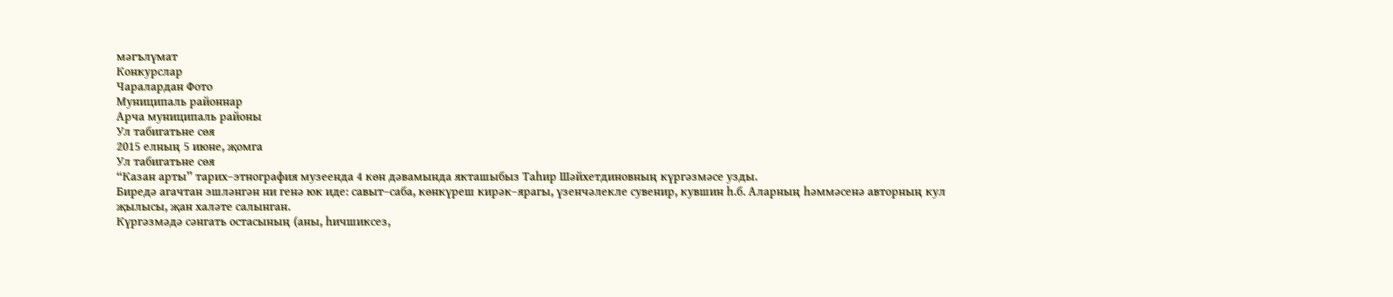мәгълүмат
Конкурслар
Чаралардан Фото
Муниципаль районнар
Арча муниципаль районы
Ул табигатьне сөя
2015 елның 5 июне, җомга
Ул табигатьне сөя
“Казан арты” тарих–этнография музеенда 4 көн дәвамында якташыбыз Таһир Шәйхетдиновның күргәзмәсе узды.
Биредә агачтан эшләнгән ни генә юк иде: савыт–саба, көнкүреш кирәк–ярагы, үзенчәлекле сувенир, кувшин һ.б. Аларның һәммәсенә авторның кул җылысы, җан халәте салынган.
Күргәзмәдә сәнгать остасының (аны, һичшиксез,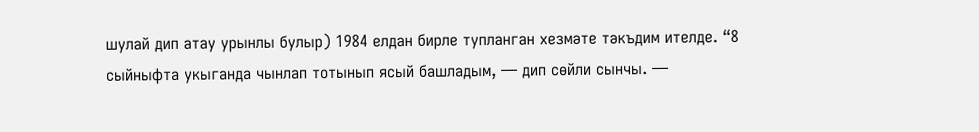шулай дип атау урынлы булыр) 1984 елдан бирле тупланган хезмәте тәкъдим ителде. “8 сыйныфта укыганда чынлап тотынып ясый башладым, — дип сөйли сынчы. —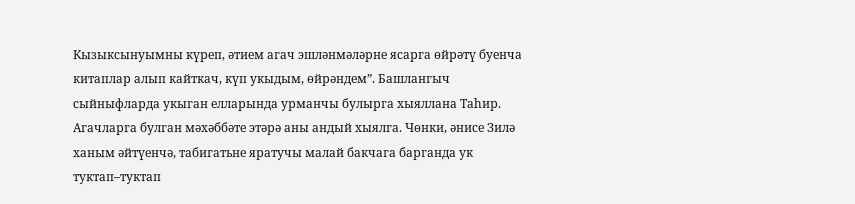Кызыксынуымны күреп, әтием агач эшләнмәләрне ясарга өйрәтү буенча китаплар алып кайткач, күп укыдым, өйрәндем”. Башлангыч сыйныфларда укыган елларында урманчы булырга хыяллана Таһир. Агачларга булган мәхәббәте этәрә аны андый хыялга. Чөнки, әнисе Зилә ханым әйтүенчә, табигатьне яратучы малай бакчага барганда ук туктап–туктап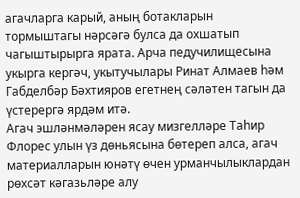агачларга карый, аның ботакларын тормыштагы нәрсәгә булса да охшатып чагыштырырга ярата. Арча педучилищесына укырга кергәч, укытучылары Ринат Алмаев һәм Габделбәр Бәхтияров егетнең сәләтен тагын да үстерергә ярдәм итә.
Агач эшләнмәләрен ясау мизгелләре Таһир Флорес улын үз дөньясына бөтереп алса, агач материалларын юнәтү өчен урманчылыклардан рөхсәт кәгазьләре алу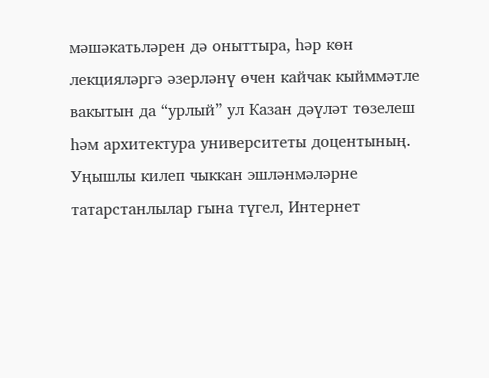мәшәкатьләрен дә оныттыра, һәр көн лекцияләргә әзерләнү өчен кайчак кыйммәтле вакытын да “урлый” ул Казан дәүләт төзелеш һәм архитектура университеты доцентының. Уңышлы килеп чыккан эшләнмәләрне татарстанлылар гына түгел, Интернет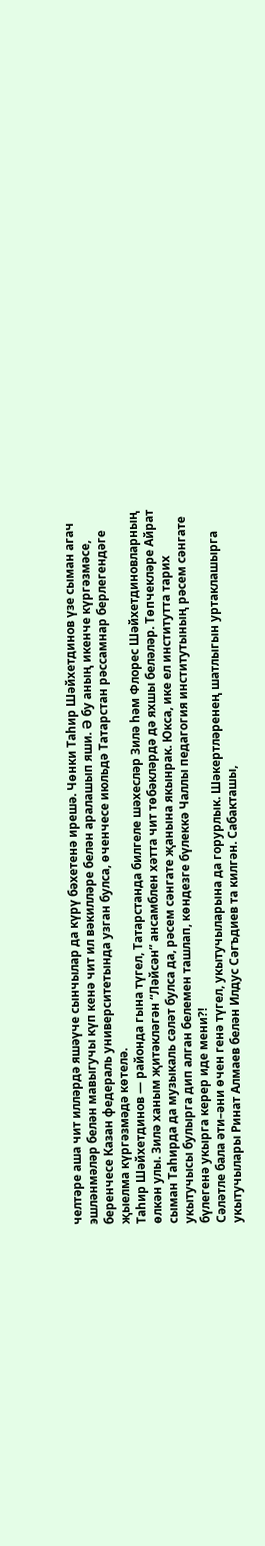челтәре аша чит илләрдә яшәүче сынчылар да күрү бәхетенә ирешә. Чөнки Таһир Шәйхетдинов үзе сыман агач эшләнмәләр белән мавыгучы күп кенә чит ил вәкилләре белән аралашып яши. Ә бу аның икенче күргәзмәсе, беренчесе Казан федераль университетында узган булса, өченчесе июльдә Татарстан рәссамнар берлегендәге җыелма күргәзмәдә көтелә.
Таһир Шәйхетдинов — районда гына түгел, Татарстанда билгеле шәхесләр Зилә һәм Флорес Шәйхетдиновларның өлкән улы. Зилә ханым җитәкләгән “Ләйсән” ансамблен хәтта чит төбәкләрдә дә яхшы беләләр. Төпчекләре Айрат сыман Таһирда да музыкаль сәләт булса да, рәсем сәнгате җанына якынрак. Юкса, ике ел институтта тарих укытучысы булырга дип алган белемен ташлап, көндезге бүлеккә Чаллы педагогия институтының рәсем сәнгате бүлегенә укырга керер иде мени?!
Сәләтле бала әти–әни өчен генә түгел, укытучыларына да горурлык. Шәкертләренең шатлыгын уртаклашырга укытучылары Ринат Алмаев белән Илдус Сәгъдиев та килгән. Сабакташы,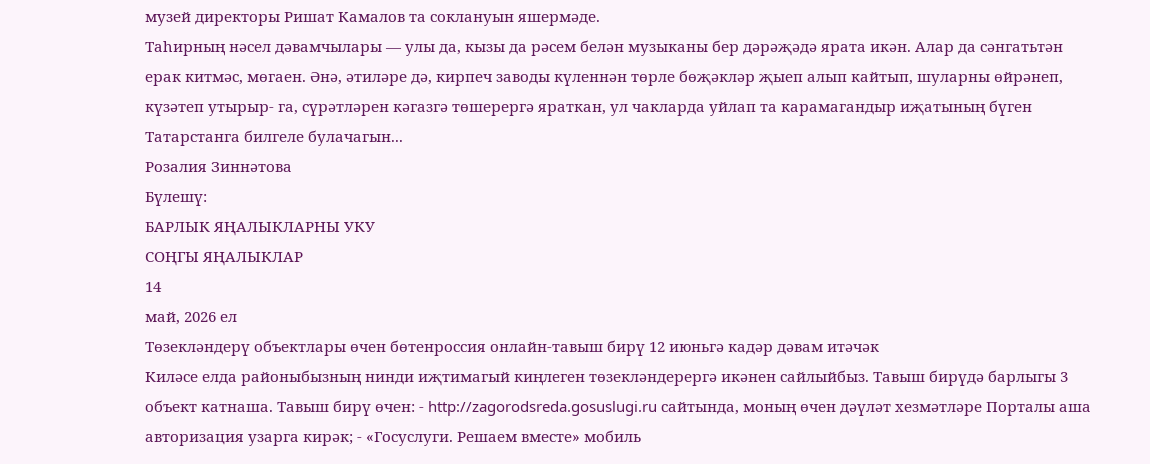музей директоры Ришат Камалов та соклануын яшермәде.
Таһирның нәсел дәвамчылары — улы да, кызы да рәсем белән музыканы бер дәрәҗәдә ярата икән. Алар да сәнгатьтән ерак китмәс, мөгаен. Әнә, әтиләре дә, кирпеч заводы күленнән төрле бөҗәкләр җыеп алып кайтып, шуларны өйрәнеп, күзәтеп утырыр- га, сүрәтләрен кәгазгә төшерергә яраткан, ул чакларда уйлап та карамагандыр иҗатының бүген Татарстанга билгеле булачагын...
Розалия Зиннәтова
Бүлешү:
БАРЛЫК ЯҢАЛЫКЛАРНЫ УКУ
СОҢГЫ ЯҢАЛЫКЛАР
14
май, 2026 ел
Төзекләндерү объектлары өчен бөтенроссия онлайн-тавыш бирү 12 июньгә кадәр дәвам итәчәк
Киләсе елда районыбызның нинди иҗтимагый киңлеген төзекләндерергә икәнен сайлыйбыз. Тавыш бирүдә барлыгы 3 объект катнаша. Тавыш бирү өчен: - http://zagorodsreda.gosuslugi.ru сайтында, моның өчен дәүләт хезмәтләре Порталы аша авторизация узарга кирәк; - «Госуслуги. Решаем вместе» мобиль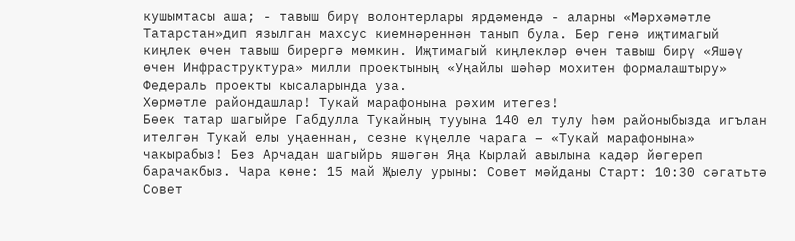кушымтасы аша; - тавыш бирү волонтерлары ярдәмендә - аларны «Мәрхәмәтле Татарстан»дип язылган махсус киемнәреннән танып була. Бер генә иҗтимагый киңлек өчен тавыш бирергә мөмкин. Иҗтимагый киңлекләр өчен тавыш бирү «Яшәү өчен Инфраструктура» милли проектының «Уңайлы шәһәр мохитен формалаштыру» Федераль проекты кысаларында уза.
Хөрмәтле райондашлар! Тукай марафонына рәхим итегез!
Бөек татар шагыйре Габдулла Тукайның тууына 140 ел тулу һәм районыбызда игълан ителгән Тукай елы уңаеннан, сезне күңелле чарага – «Тукай марафонына» чакырабыз! Без Арчадан шагыйрь яшәгән Яңа Кырлай авылына кадәр йөгереп барачакбыз. Чара көне: 15 май Җыелу урыны: Совет мәйданы Старт: 10:30 сәгатьтә Совет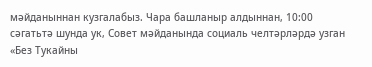мәйданыннан кузгалабыз. Чара башланыр алдыннан, 10:00 сәгатьтә шунда ук, Совет мәйданында социаль челтәрләрдә узган «Без Тукайны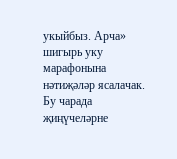укыйбыз. Арча» шигырь уку марафонына нәтиҗәләр ясалачак. Бу чарада җиңүчеләрне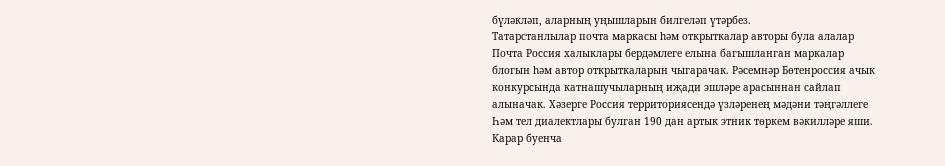бүләкләп, аларның уңышларын билгеләп үтәрбез.
Татарстанлылар почта маркасы һәм открыткалар авторы була алалар
Почта Россия халыклары бердәмлеге елына багышланган маркалар блогын һәм автор открыткаларын чыгарачак. Рәсемнәр Бөтенроссия ачык конкурсында катнашучыларның иҗади эшләре арасыннан сайлап алыначак. Хәзерге Россия территориясендә үзләренең мәдәни тәңгәллеге Һәм тел диалектлары булган 190 дан артык этник төркем вәкилләре яши. Карар буенча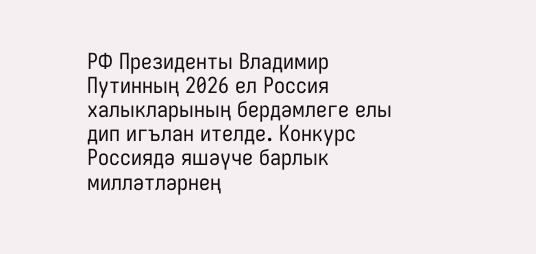РФ Президенты Владимир Путинның 2026 ел Россия халыкларының бердәмлеге елы дип игълан ителде. Конкурс Россиядә яшәүче барлык милләтләрнең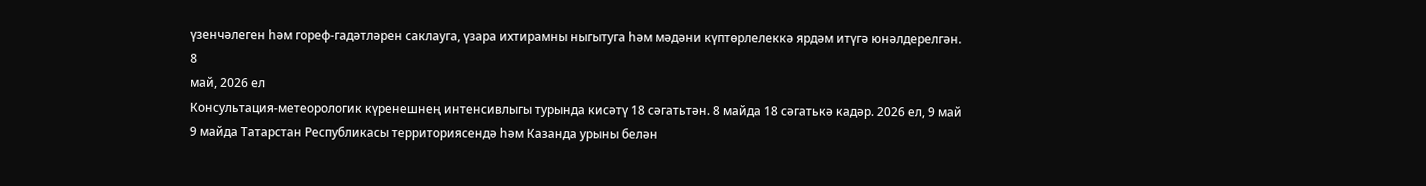үзенчәлеген һәм гореф-гадәтләрен саклауга, үзара ихтирамны ныгытуга һәм мәдәни күптөрлелеккә ярдәм итүгә юнәлдерелгән.
8
май, 2026 ел
Консультация-метеорологик күренешнең интенсивлыгы турында кисәтү 18 сәгатьтән. 8 майда 18 сәгатькә кадәр. 2026 ел, 9 май
9 майда Татарстан Республикасы территориясендә һәм Казанда урыны белән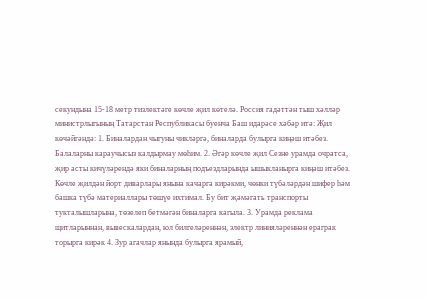секундына 15-18 метр тизлектәге көчле җил көтелә. Россия гадәттән тыш хәлләр министрлыгының Татарстан Республикасы буенча Баш идарәсе хәбәр итә: Җил көчәйгәндә: 1. Биналардан чыгуны чикләргә, биналарда булырга киңәш итәбез. Балаларны караучысыз калдырмау мөһим. 2. Әгәр көчле җил Сезне урамда очратса, җир асты кичүләрендә яки биналарның подъездларында ышыкланырга киңәш итәбез. Көчле җилдән йорт диварлары янына качарга кирәкми, чөнки түбәләрдән шифер һәм башка түбә материаллары төшүе ихтимал. Бу бит җәмәгать транспорты тукталышларына, төзелеп бетмәгән биналарга кагыла. 3. Урамда реклама щитларыннан, вывескалардан, юл билгеләреннән, электр линияләреннән ераграк торырга кирәк 4. Зур агачлар янында булырга ярамый,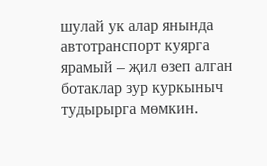шулай ук алар янында автотранспорт куярга ярамый – җил өзеп алган ботаклар зур куркыныч тудырырга мөмкин.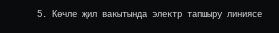5. Көчле җил вакытында электр тапшыру линиясе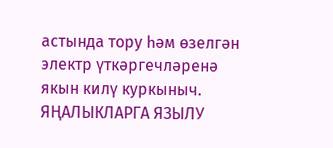астында тору һәм өзелгән электр үткәргечләренә якын килү куркыныч.
ЯҢАЛЫКЛАРГА ЯЗЫЛУ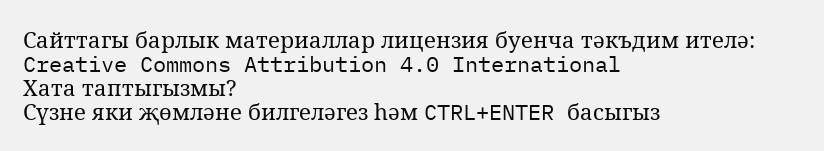Сайттагы барлык материаллар лицензия буенча тәкъдим ителә:
Creative Commons Attribution 4.0 International
Хата таптыгызмы?
Сүзне яки җөмләне билгеләгез һәм CTRL+ENTER басыгыз